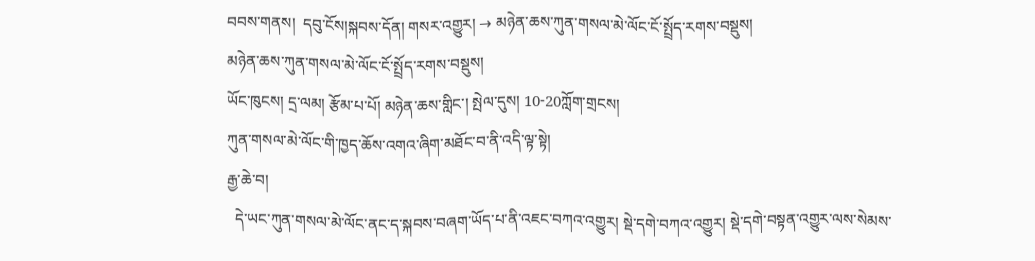བབས་གནས།  དབུ་ངོས།སྐབས་དོན། གསར་འགྱུར། → མཉེན་ཆས་ཀུན་གསལ་མེ་ལོང་ངོ་སྤྲོད་རགས་བསྡུས།
མཉེན་ཆས་ཀུན་གསལ་མེ་ལོང་ངོ་སྤྲོད་རགས་བསྡུས།
ཡོང་ཁུངས། དྲ་ལམ། རྩོམ་པ་པོ། མཉེན་ཆས་གླིང་། སྤེལ་དུས། 10-20ཀློག་གྲངས།
ཀུན་གསལ་མེ་ལོང་གི་ཁྱད་ཆོས་འགའ་ཞིག་མཐོང་བ་ནི་འདི་ལྟ་སྟེ།
རྒྱ་ཆེ་བ།
  དེ་ཡང་ཀུན་གསལ་མེ་ལོང་ནང་ད་སྐབས་བཞག་ཡོད་པ་ནི་འཇང་བཀའ་འགྱུར། སྡེ་དགེ་བཀའ་འགྱུར། སྡེ་དགེ་བསྟན་འགྱུར་ལས་སེམས་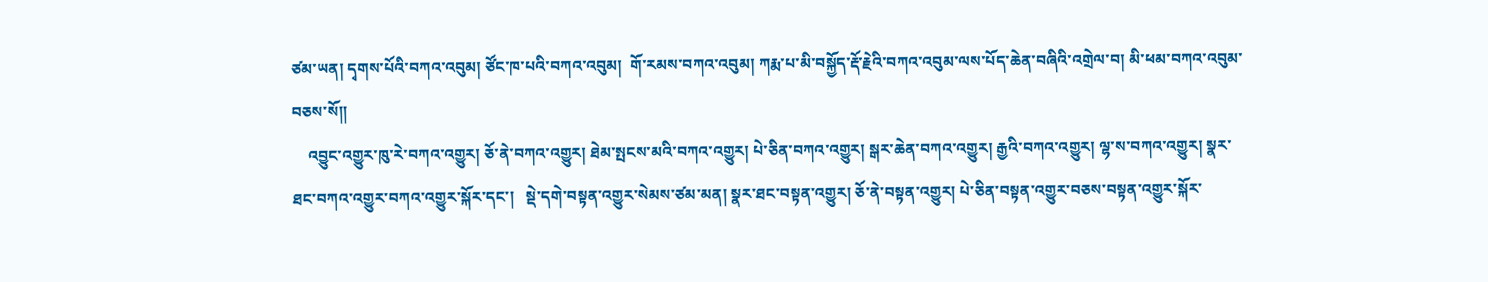ཙམ་ཡན། དྭགས་པོའི་བཀའ་འབུམ། ཙོང་ཁ་པའི་བཀའ་འབུམ།  གོ་རམས་བཀའ་འབུམ། ཀརྨ་པ་མི་བསྐྱོད་རྡོ་རྗེའི་བཀའ་འབུམ་ལས་པོད་ཆེན་བཞིའི་འགྲེལ་བ། མི་ཕམ་བཀའ་འབུམ་བཅས་སོ།།
    འབྱུང་འགྱུར་ཁུ་རེ་བཀའ་འགྱུར། ཅོ་ནེ་བཀའ་འགྱུར། ཐེམ་སྤངས་མའི་བཀའ་འགྱུར། པེ་ཅིན་བཀའ་འགྱུར། སྒར་ཆེན་བཀའ་འགྱུར། རྒྱའི་བཀའ་འགྱུར། ལྷ་ས་བཀའ་འགྱུར། སྣར་ཐང་བཀའ་འགྱུར་བཀའ་འགྱུར་སྐོར་དང་།   སྡེ་དགེ་བསྟན་འགྱུར་སེམས་ཙམ་མན། སྣར་ཐང་བསྟན་འགྱུར། ཅོ་ནེ་བསྟན་འགྱུར། པེ་ཅིན་བསྟན་འགྱུར་བཅས་བསྟན་འགྱུར་སྐོར་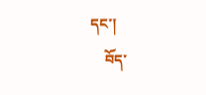དང་།
    བོད་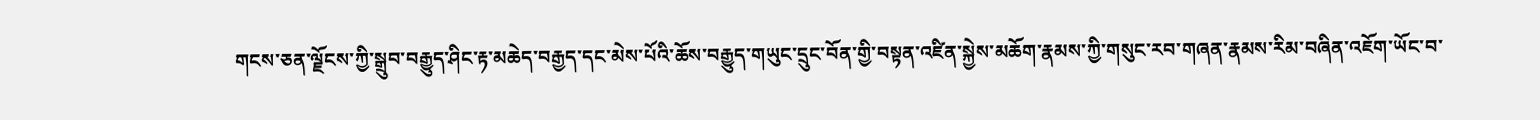གངས་ཅན་ལྗོངས་ཀྱི་སྒྲུབ་བརྒྱུད་ཤིང་རྟ་མཆེད་བརྒྱད་དང་མེས་པོའི་ཆོས་བརྒྱུད་གཡུང་དྲུང་བོན་གྱི་བསྟན་འཛིན་སྐྱེས་མཆོག་རྣམས་ཀྱི་གསུང་རབ་གཞན་རྣམས་རིམ་བཞིན་འཇོག་ཡོང་བ་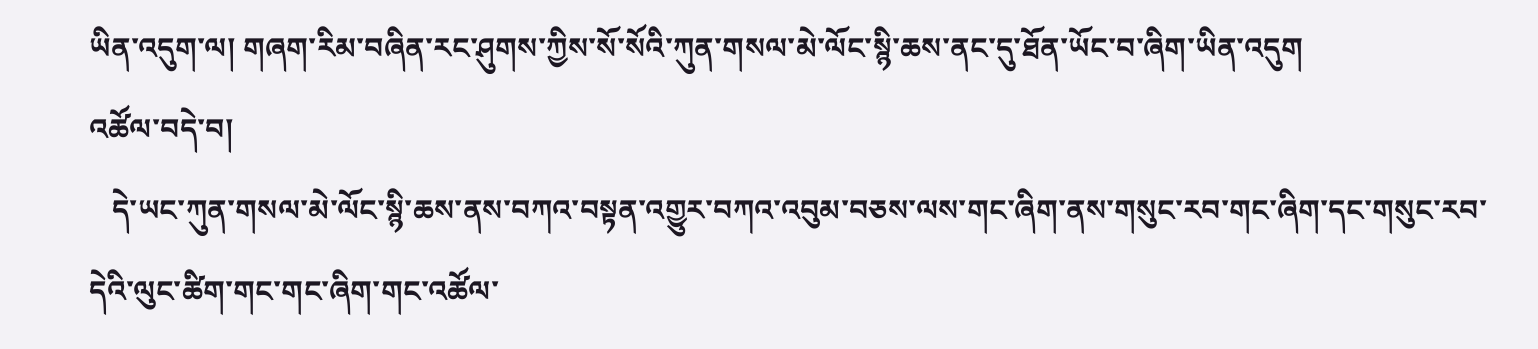ཡིན་འདུག་ལ། གཞག་རིམ་བཞིན་རང་ཤུགས་ཀྱིས་སོ་སོའི་ཀུན་གསལ་མེ་ལོང་སྙི་ཆས་ནང་དུ་ཐོན་ཡོང་བ་ཞིག་ཡིན་འདུག
འཚོལ་བདེ་བ།
   དེ་ཡང་ཀུན་གསལ་མེ་ལོང་སྙི་ཆས་ནས་བཀའ་བསྟན་འགྱུར་བཀའ་འབུམ་བཅས་ལས་གང་ཞིག་ནས་གསུང་རབ་གང་ཞིག་དང་གསུང་རབ་དེའི་ལུང་ཚིག་གང་གང་ཞིག་གང་འཚོལ་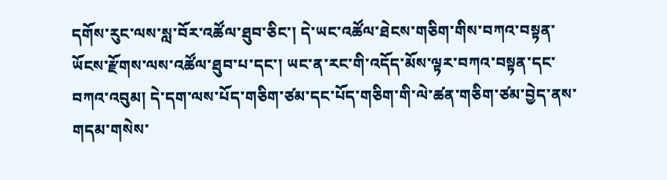དགོས་རུང་ལས་སླ་བོར་འཚོལ་ཐུབ་ཅིང་། དེ་ཡང་འཚོལ་ཐེངས་གཅིག་གིས་བཀའ་བསྟན་ཡོངས་རྫོགས་ལས་འཚོལ་ཐུབ་པ་དང་། ཡང་ན་རང་གི་འདོད་མོས་ལྟར་བཀའ་བསྟན་དང་བཀའ་འབུམ། དེ་དག་ལས་པོད་གཅིག་ཙམ་དང་པོད་གཅིག་གི་ལེ་ཚན་གཅིག་ཙམ་བྱེད་ནས་གདམ་གསེས་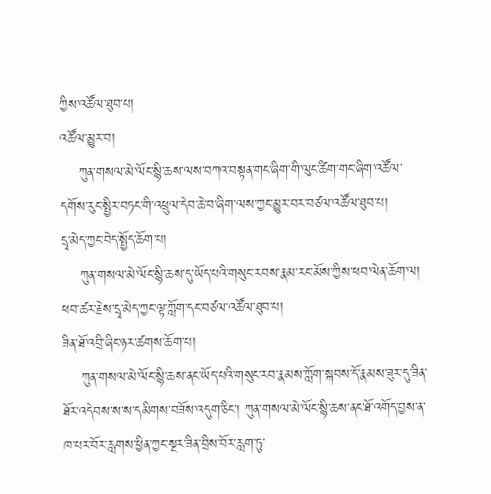ཀྱིས་འཚོལ་ཐུབ་པ།
འཚོལ་མྱུར་བ།
    ཀུན་གསལ་མེ་ལོང་སྙི་ཆས་ལས་བཀའ་བསྟན་གང་ཞིག་གི་ལུང་ཚིག་གང་ཞིག་འཚོལ་དགོས་རུང་སྤྱིར་བཏང་གི་འཕྲུལ་དེབ་ཆེ་བ་ཞིག་ལས་ཀྱང་མྱུར་བར་བཙལ་འཚོལ་ཐུབ་པ།
དྲྭ་མེད་ཀྱང་བེད་སྤྱོད་ཆོག་པ།
    ཀུན་གསལ་མེ་ལོང་སྙི་ཆས་དུ་ཡོད་པའི་གསུང་རབས་རྣམ་རང་མོས་ཀྱིས་ཕབ་ལེན་ཆོག་ལ། ཕབ་ཚར་རྗེས་དྲྭ་མེད་ཀྱང་ལྟ་ཀློག་དང་བཙལ་འཚོལ་ཐུབ་པ།
ཟིན་ཐོ་འབྲི་ཞིང་ཉར་ཚགས་ཆོག་པ།
    ཀུན་གསལ་མེ་ལོང་སྙི་ཆས་ནང་ཡོད་པའི་གསུང་རབ་རྣམས་ཀློག་སྐབས་དོ་རྣམས་ཟུར་དུ་ཟིན་ཐོར་འདེབས་ས་ས་དམིགས་བཟོས་འདུག་ཅིང་། ཀུན་གསལ་མེ་ལོང་སྙི་ཆས་ནང་ཐོ་འགོད་བྱས་ན་ཁ་པར་བོར་རླགས་ཕྱིན་ཀྱང་སྔར་ཟིན་བྲིས་བོར་རླག་ཏུ་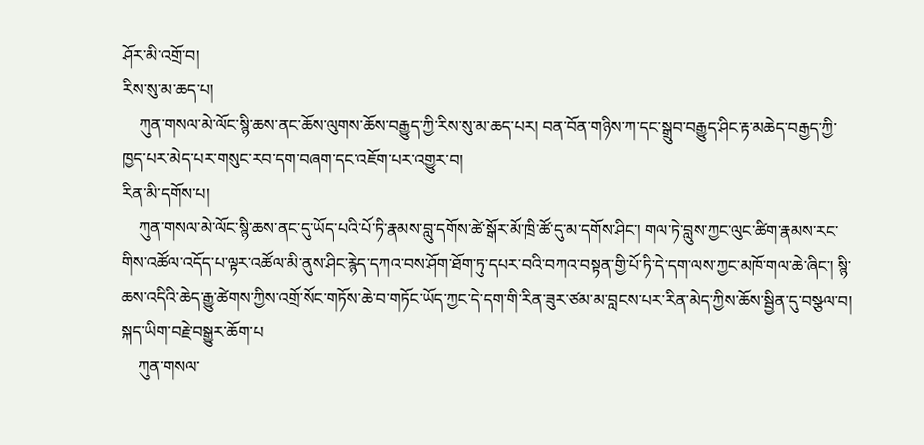ཤོར་མི་འགྲོ་བ།
རིས་སུ་མ་ཆད་པ།
    ཀུན་གསལ་མེ་ལོང་སྙི་ཆས་ནང་ཆོས་ལུགས་ཆོས་བརྒྱུད་ཀྱི་རིས་སུ་མ་ཆད་པར། བན་བོན་གཉིས་ཀ་དང་སྒྲུབ་བརྒྱུད་ཤིང་རྟ་མཆེད་བརྒྱད་ཀྱི་ཁྱད་པར་མེད་པར་གསུང་རབ་དག་བཞག་དང་འཇོག་པར་འགྱུར་བ།
རིན་མི་དགོས་པ།
    ཀུན་གསལ་མེ་ལོང་སྙི་ཆས་ནང་དུ་ཡོད་པའི་པོ་ཏི་རྣམས་བླུ་དགོས་ཚེ་སྒོར་མོ་ཁྲི་ཚོ་དུ་མ་དགོས་ཤིང་། གལ་ཏེ་བླུས་ཀྱང་ལུང་ཚིག་རྣམས་རང་གིས་འཚོལ་འདོད་པ་ལྟར་འཚོལ་མི་ནུས་ཤིང་རྙེད་དཀའ་བས་ཤོག་ཐོག་ཏུ་དཔར་བའི་བཀའ་བསྟན་གྱི་པོ་ཏི་དེ་དག་ལས་ཀྱང་མཁོ་གལ་ཆེ་ཞིང་། སྙི་ཆས་འདིའི་ཆེད་རྒྱུ་ཚེགས་ཀྱིས་འགྲོ་སོང་གཏོས་ཆེ་བ་གཏོང་ཡོད་ཀྱང་དེ་དག་གི་རིན་ཟུར་ཙམ་མ་བླངས་པར་རིན་མེད་ཀྱིས་ཆོས་སྦྱིན་དུ་བསྩལ་བ།
སྐད་ཡིག་བརྗེ་བསྒྱུར་ཆོག་པ
    ཀུན་གསལ་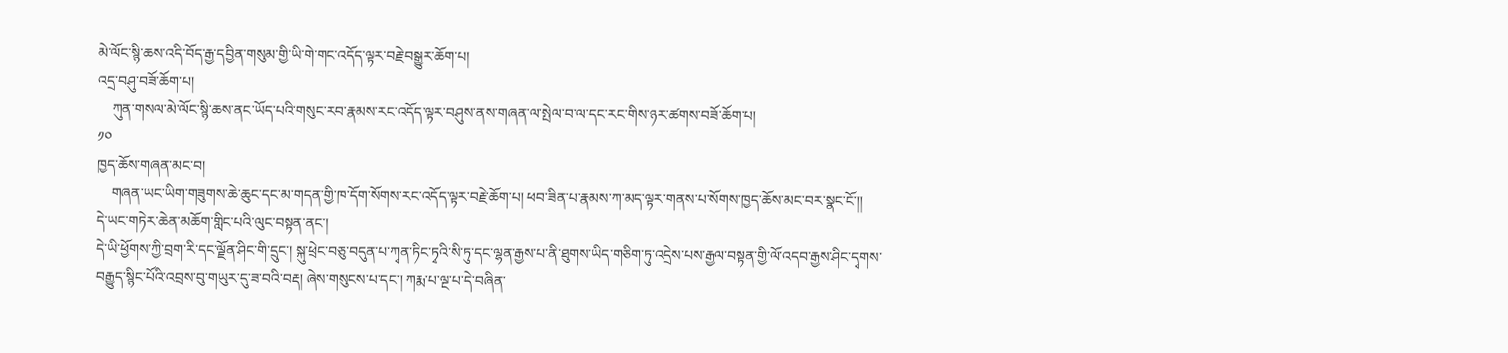མེ་ལོང་སྙི་ཆས་འདི་བོད་རྒྱ་དབྱིན་གསུམ་གྱི་ཡི་གེ་གང་འདོད་ལྟར་བརྗེ་བསྒྱུར་ཆོག་པ།
འདྲ་བཤུ་བཟོ་ཆོག་པ།
    ཀུན་གསལ་མེ་ལོང་སྙི་ཆས་ནང་ཡོད་པའི་གསུང་རབ་རྣམས་རང་འདོད་ལྟར་བཤུས་ནས་གཞན་ལ་སྤེལ་བ་ལ་དང་རང་གིས་ཉར་ཚགས་བཟོ་ཆོག་པ།
༡༠
ཁྱད་ཆོས་གཞན་མང་བ།
    གཞན་ཡང་ཡིག་གཟུགས་ཆེ་ཆུང་དང་མ་གདན་གྱི་ཁ་དོག་སོགས་རང་འདོད་ལྟར་བརྗེ་ཆོག་པ། ཕབ་ཟིན་པ་རྣམས་ཀ་མད་ལྟར་གནས་པ་སོགས་ཁྱད་ཆོས་མང་བར་སྣང་ངོ་།།
དེ་ཡང་གཏེར་ཆེན་མཆོག་གླིང་པའི་ལུང་བསྟན་ནང་།
དེ་ཡི་ཕྱོགས་ཀྱི་བྲག་རི་དང་ལྗོན་ཤིང་གི་དྲུང་། སྐུ་ཕྲེང་བཅུ་བདུན་པ་ཀྭན་ཏིང་ཏྭའི་སི་ཏུ་དང་ལྷན་རྒྱས་པ་ནི་ཐུགས་ཡིད་གཅིག་ཏུ་འདྲེས་པས་རྒྱལ་བསྟན་གྱི་ལོ་འདབ་རྒྱས་ཤིང་དྭགས་བརྒྱུད་སྙིང་པོའི་འབྲས་བུ་གཡུར་དུ་ཟ་བའི་བརྡ། ཞེས་གསུངས་པ་དང་། ཀརྨ་པ་ལྔ་པ་དེ་བཞིན་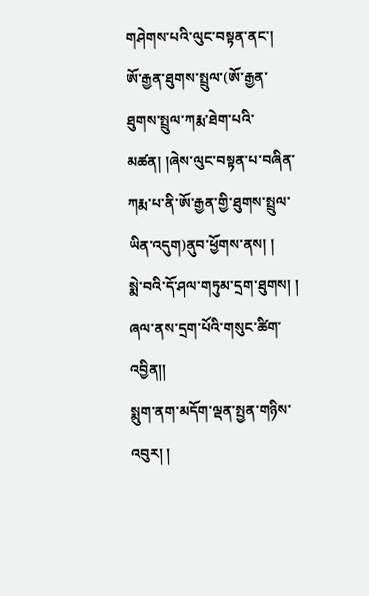གཤེགས་པའི་ལུང་བསྟན་ནང་།
ཨོ་རྒྱན་ཐུགས་སྤྲུལ་(ཨོ་རྒྱན་ཐུགས་སྤྲུལ་ཀརྨ་ཐེག་པའི་མཚན། །ཞེས་ལུང་བསྟན་པ་བཞིན་ཀརྨ་པ་ནི་ཨོ་རྒྱན་གྱི་ཐུགས་སྤྲུལ་ཡིན་འདུག)ནུབ་ཕྱོགས་ནས། །
སྨེ་བའི་དོ་ཤལ་གཏུམ་དྲག་ཐུགས། །
ཞལ་ནས་དྲག་པོའི་གསུང་ཚིག་འབྱིན།།
སྨུག་ནག་མདོག་ལྡན་སྤྱན་གཉིས་འབུར། །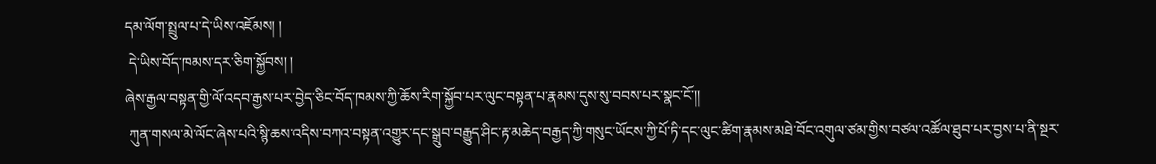དམ་ལོག་སྤྲུལ་པ་དེ་ཡིས་འཇོམས། །
 དེ་ཡིས་བོད་ཁམས་དར་ཅིག་སྐྱོབས། །
ཞེས་རྒྱལ་བསྟན་གྱི་ལོ་འདབ་རྒྱས་པར་བྱེད་ཅིང་བོད་ཁམས་ཀྱི་ཆོས་རིག་སྐྱོབ་པར་ལུང་བསྟན་པ་རྣམས་དུས་སུ་བབས་པར་སྣང་ངོ་།།
 ཀུན་གསལ་མེ་ལོང་ཞེས་པའི་སྙི་ཆས་འདིས་བཀའ་བསྟན་འགྱུར་དང་སྒྲུབ་བརྒྱུད་ཤིང་རྟ་མཆེད་བརྒྱད་ཀྱི་གསུང་ཡོངས་ཀྱི་པོ་ཏི་དང་ལུང་ཚིག་རྣམས་མཐེ་བོང་འགུལ་ཙམ་གྱིས་བཙལ་འཚོལ་ཐུབ་པར་བྱས་པ་ནི་སྔར་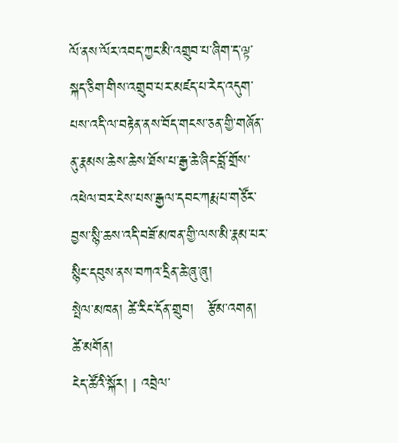ལོ་ནས་ལོར་འབད་ཀྱང་མི་འགྲུབ་པ་ཞིག་ད་ལྟ་སྐད་ཅིག་གིས་འགྲུབ་པར་མཛད་པ་རེད་འདུག་པས་འདི་ལ་བརྟེན་ནས་བོད་གངས་ཅན་གྱི་གཞོན་ནུ་རྣམས་ཆེས་ཆེས་ཐོས་པ་རྒྱ་ཆེ་ཞིང་བློ་གྲོས་འཕེལ་བར་ངེས་པས་རྒྱལ་དབང་ཀརྨ་པ་གཙོར་བྱས་སྙི་ཆས་འདི་བཟོ་མཁན་གྱི་ལས་མི་རྣམ་པར་སྙིང་དབུས་ནས་བཀའ་དྲིན་ཆེ་ཞུ་ཞུ།
སྤེལ་མཁན། ཚེ་རིང་དོན་གྲུབ།   རྩོམ་འགན། ཚེ་མགོན།
ངེད་ཚོའི་སྐོར། | འབྲེལ་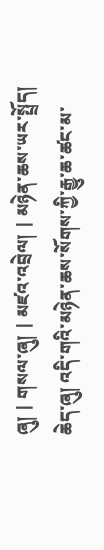ཞུ། | གསལ་ཞུ། | མཛའ་འབྲེལ། | མཉེན་ཆས་ཡར་སྤྲོད།
ཆེད་ཞུ། འདི་གའི་མཉེན་ཆས་སོགས་ཀྱི་རྒྱུ་ཆ་ཚང་མ་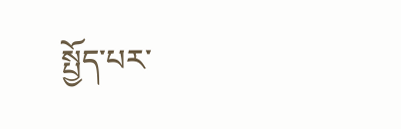སྤྱོད་པར་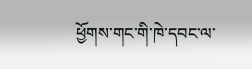ཕྱོགས་གང་གི་ཁེ་དབང་ལ་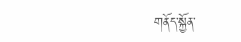གནོད་སྐྱོན་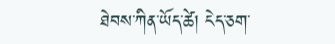ཐེབས་ཀིན་ཡོད་ཚེ། ངེད་ཅག་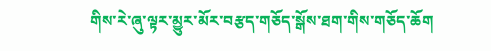གིས་རེ་ཞུ་ལྟར་མྱུར་མོར་བརྩད་གཅོད་སྒོས་ཐག་གིས་གཅོད་ཆོག